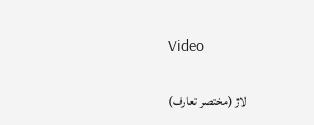Video

لاڙ (مختصر تعارف)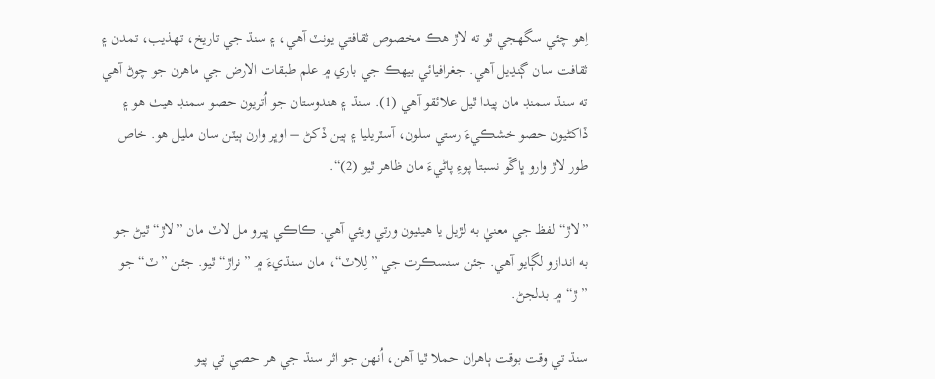اِهو چئي سگهجي ٿو ته لاڙ هڪ مخصوص ثقافتي يونٽ آهي، ۽ سنڌ جي تاريخ، تهذيب، تمدن ۽ ثقافت سان ڳنڍيل آهي. جغرافيائي بيهڪ جي باري ۾ علم طبقات الارض جي ماهرن جو چوڻ آهي ته سنڌ سمنڊ مان پيدا ٿيل علائقو آهي (1). سنڌ ۽ هندوستان جو اُتريون حصو سمنڊ هيٺ هو ۽ ڏاکڻيون حصو خشڪيءَ رستي سلون، آسٽريليا ۽ ٻين ڏکڻ – اوڀر وارن ٻيٽن سان مليل هو. خاص طور لاڙ وارو ڀاڱو نسبتاٰ پوءِ پاڻيءَ مان ظاهر ٿيو (2)“.

”لاڙ“ لفظ جي معنيٰ به لڙيل يا هيٺيون ورتي ويئي آهي. ڪاڪي ڀيرو مل لاٽ مان ”لاڙ“ ٿيڻ جو به اندازو لڳايو آهي. جئن سنسڪرت جي ”لِلاٽ“، مان سنڌيءَ ۾ ”نراڙ“ ٿيو. جئن ”ٽ“ جو ”ڙ“ ۾ بدلجڻ.

سنڌ تي وقت بوقت ٻاهران حملا ٿيا آهن، اُنهن جو اثر سنڌ جي هر حصي تي پيو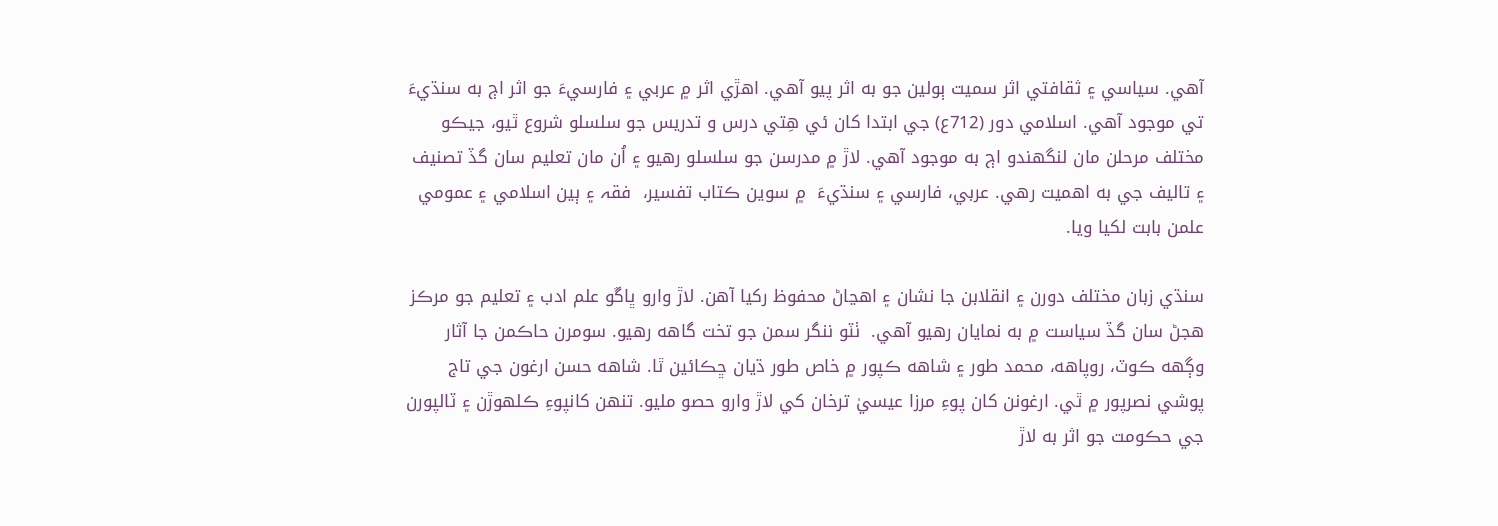آهي. سياسي ۽ ثقافتي اثر سميت ٻولين جو به اثر پيو آهي. اهڙي اثر ۾ عربي ۽ فارسيءَ جو اثر اڄ به سنڌيءَ تي موجود آهي. اسلامي دور (712ع) جي ابتدا کان ئي هِتي درس و تدريس جو سلسلو شروع ٿيو، جيڪو مختلف مرحلن مان لنگهندو اڄ به موجود آهي. لاڙ ۾ مدرسن جو سلسلو رهيو ۽ اُن مان تعليم سان گڏ تصنيف ۽ تاليف جي به اهميت رهي. عربي، فارسي ۽ سنڌيءَ  ۾ سوين ڪتاب تفسير،  فقہ ۽ ٻين اسلامي ۽ عمومي علمن بابت لکيا ويا.

سنڌي زبان مختلف دورن ۽ انقلابن جا نشان ۽ اهڃاڻ محفوظ رکيا آهن. لاڙ وارو ڀاڱو علم ادب ۽ تعليم جو مرڪز هجڻ سان گڏ سياست ۾ به نمايان رهيو آهي.  ٺٽو ننگر سمن جو تخت گاهه رهيو. سومرن حاڪمن جا آثار وڳهه ڪوٽ، روپاهه، محمد طور ۽ شاهه ڪپور ۾ خاص طور ڌيان ڇڪائين ٿا. شاهه حسن ارغون جي تاج پوشي نصرپور ۾ ٿي. ارغونن کان پوءِ مرزا عيسيٰ ترخان کي لاڙ وارو حصو مليو. تنهن کانپوءِ ڪلهوڙن ۽ ٽالپورن جي حڪومت جو اثر به لاڙ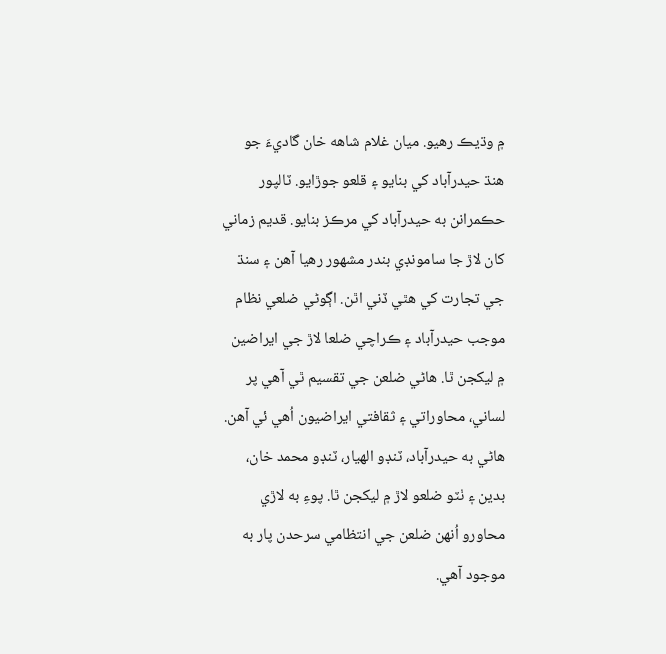۾ وڌيڪ رهيو. ميان غلام شاهه خان گاديءَ جو هنڌ حيدرآباد کي بنايو ۽ قلعو جوڙايو. ٽالپور حڪمرانن به حيدرآباد کي مرڪز بنايو. قديم زماني کان لاڙ جا سامونڊي بندر مشهور رهيا آهن ۽ سنڌ جي تجارت کي هٿي ڏني اٿن. اڳوڻي ضلعي نظام موجب حيدرآباد ۽ ڪراچي ضلعا لاڙ جي ايراضين ۾ ليکجن ٿا. هاڻي ضلعن جي تقسيم ٿي آهي پر لساني، محاوراتي ۽ ثقافتي ايراضيون اُهي ئي آهن. هاڻي به حيدرآباد، ٽنڊو الهيار، ٽنڊو محمد خان، بدين ۽ ٺٽو ضلعو لاڙ ۾ ليکجن ٿا. پوءِ به لاڙي محاورو اُنهن ضلعن جي انتظامي سرحدن پار به موجود آهي.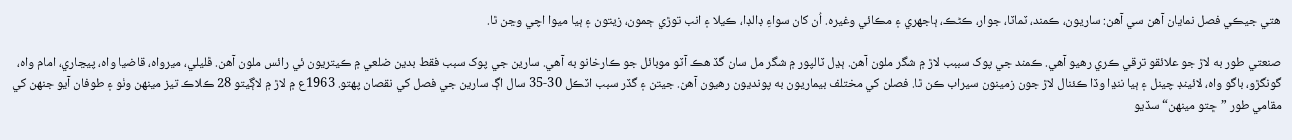هتي جيڪي فصل نمايان آهن سي آهن: ساريون، ڪمند، ٽماٽا، جوار، ڪڻڪ، ٻاجهري ۽ مڪائي وغيره. اُن کان سواءِ ڊالڊا، ڪيلا ۽ انب توڙي ڄمون، زيتون ۽ ٻيا ميوا اچي وڃن ٿا.

صنعتي طور به لاڙ جو علائقو ترقي ڪري رهيو آهي. ڪمند جي پوک سببب لاڙ ۾ شگر ملون آهن. ٻڍل ٽالپور ۾ شگر مل سان گڏ هڪ آٽو موبائل جو ڪارخانو به آهي. سارين جي پوک سبب فقط بدين ضلعي ۾ ڪيتريون ئي رائس ملون آهن. ڦليلي، ميرواه، قاضيا واه، پيڃاري، امام واه، گونگڙو، باگو واه، لائينڊ چينل ۽ ٻيا ننڍا وڏا ڪئنال لاڙ جون زمينون سيراب ڪن ٿا. فصلن کي مختلف بيماريون به پونديون رهيون آهن. جيتن ۽ گڏر سبب اٽڪل 30-35 سال اڳ سارين جي فصل کي نقصان پهتو. 1963ع ۾ لاڙ ۾ لاڳيتو 28 ڪلاڪ تيز مينهن وٺو ۽ طوفان آيو جنهن کي مقامي طور ”ڇتو مينهن“ سڏيو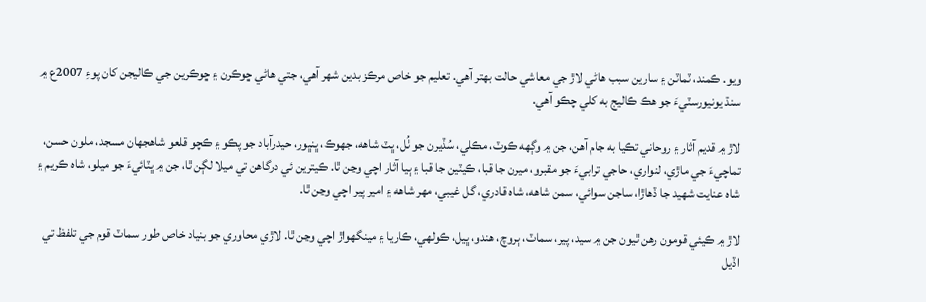ويو. ڪمند، ٽماٽن ۽ سارين سبب هاڻي لاڙ جي معاشي حالت بهتر آهي. تعليم جو خاص مرڪز بدين شهر آهي، جتي هاڻي ڇوڪرن ۽ ڇوڪرين جي ڪاليجن کان پوءِ 2007ع ۾ سنڌ يونيورسٽيءَ جو هڪ ڪاليج به کلي چڪو آهي.

لاڙ ۾ قديم آثار ۽ روحاني تڪيا به جام آهن، جن ۾ وڳهه ڪوٽ، مڪلي، سُڏيرن جو ٺُل، ڀٽ شاهه، جهوڪ، ڀنڀور، حيدرآباد جو پڪو ۽ ڪچو قلعو شاهجهان مسجد، ملون حسن، تماچيءَ جي ماڙي، لنواري، حاجي ترابيءَ جو مقبرو، ميرن جا قبا، ڪيٽين جا قبا ۽ ٻيا آثار اچي وڃن ٿا. ڪيترين ئي درگاهن تي ميلا لڳن ٿا، جن ۾ ڀٽائيءَ جو ميلو، شاه ڪريم ۽ شاه عنايت شهيد جا ڏهاڙا، ساجن سوائي، سمن شاهه، شاه قادري، گل غيبي، مهر شاهه ۽ امير پير اچي وڃن ٿا.

لاڙ ۾ ڪيئي قومون رهن ٿيون جن ۾ سيد، پير، سماٽ، ٻروچ، هندو، ڀيل، ڪولهي، ڪاريا ۽ مينگهواڙ اچي وڃن ٿا. لاڙي محاوري جو بنياد خاص طور سماٽ قوم جي تلفظ تي اڏيل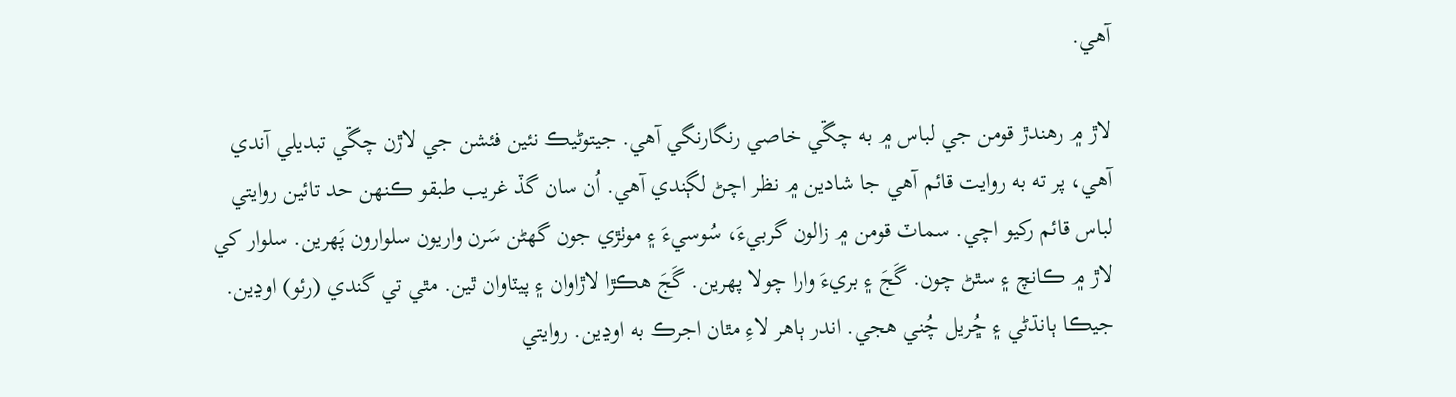آهي.

لاڙ ۾ رهندڙ قومن جي لباس ۾ به چڱي خاصي رنگارنگي آهي. جيتوڻيڪ نئين فئشن جي لاڙن چڱي تبديلي آندي آهي، پر ته به روايت قائم آهي جا شادين ۾ نظر اچڻ لڳندي آهي. اُن سان گڏ غريب طبقو ڪنهن حد تائين روايتي لباس قائم رکيو اچي. سماٽ قومن ۾ زالون گربيءَ، سُوسيءَ ۽ موٺڙي جون گهڻن سَرن واريون سلوارون پَهرين. سلوار کي لاڙ ۾ ڪانچ ۽ سٿڻ چون. گَجَ ۽ بريءَ وارا چولا پهرين. گَجَ هڪڙا لاڙاوان ۽ پيٽاوان ٿين. مٿي تي گندي (رئو) اوڍين. جيڪا ٻانڌڻي ۽ ڇُريل چُني هجي. اندر ٻاهر لاءِ مٿان اجرڪ به اوڍين. روايتي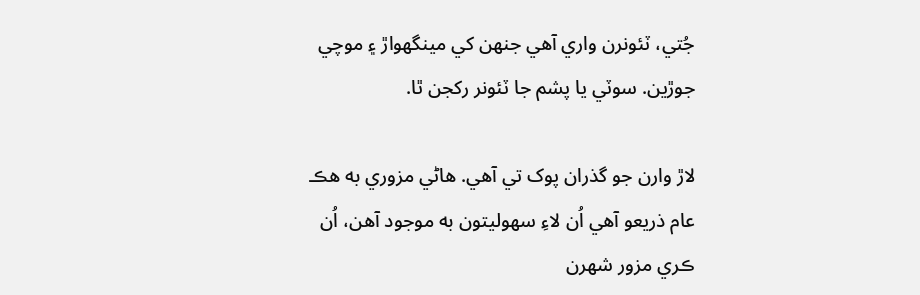جُتي، ٽئونرن واري آهي جنهن کي مينگهواڙ ۽ موچي جوڙين. سوٽي يا پشم جا ٽئونر رکجن ٿا.

لاڙ وارن جو گذران پوک تي آهي. هاڻي مزوري به هڪ عام ذريعو آهي اُن لاءِ سهوليتون به موجود آهن، اُن ڪري مزور شهرن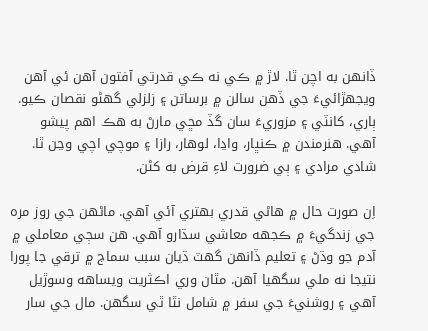ڏانهن به اچن ٿا. لاڙ ۾ ڪي نه ڪي قدرتي آفتون آهن ئي آهن ويجهڙائيءَ جي ڏهن سالن ۾ برساتن ۽ زلزلي گهڻو نقصان ڪيو. ٻاري، کانٽي ۽ مزوريءَ سان گڏ مڇي مارڻ به هڪ اهم پيشو آهي. هنرمندن ۾ ڪنڀار، واڍا، لوهار، رازا ۽ موچي اچي وڃن ٿا. شادي مرادي ۽ ٻي ضرورت لاءِ قرض به کڻن.

اِن صورت حال ۾ هاڻي قدري بهتري آئي آهي. ماڻهن جي روز مره جي زندگيءَ ۾ ڪجهه معاشي سڌارو آهي. هن سڄي معاملي ۾ آدم جو وڌڻ ۽ تعليم ڏانهن گهٽ ڌيان سبب سماج ۾ ترقي جا پورا نتيجا نه ملي سگهيا آهن. مٿان وري اڪثريت ويساهه وسوڙيل آهي ۽ روشنيءَ جي سفر ۾ شامل نٿا ٿي سگهن. مال جي سار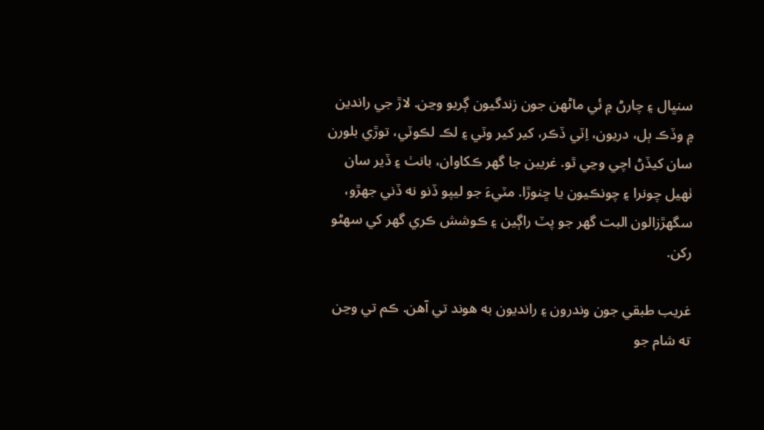سنڀال ۽ چارڻ ۾ ئي ماڻهن جون زندگيون ڳريو وڃن. لاڙ جي راندين ۾ وڏڪ ٻل، دريون، اِٽي ڏڪر، کير کير وٽي ۽ لڪ لڪوٽي، توڙي بلورن سان کيڏڻ اچي وڃي ٿو. غريبن جا گهر ڪکاوان، بانٺ ۽ ڏير سان ٺهيل چونرا ۽ چونڪيون يا ڇنوڙا. مٽيءَ جو ليپو ڏنو نه ڏني جهڙو، سگهڙزالون البت گهر جو پٽ راڳين ۽ ڪوشش ڪري گهر کي سهڻو رکن.

غريب طبقي جون وندرون ۽ رانديون به هوند تي آهن. ڪم تي وڃن ته شام جو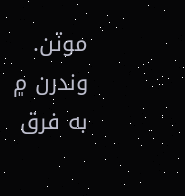موٽن. وندرن ۾ به فرق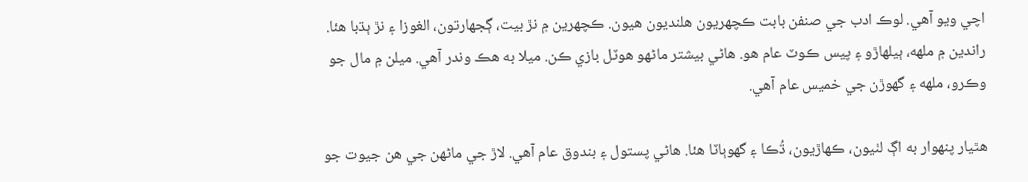اچي ويو آهي. لوڪ ادب جي صنفن بابت ڪچهريون هلنديون هيون. ڪچهرين ۾ نڙ بيت، ڳجهارتون، الغوزا ۽ نڙ ٻڌبا هئا. راندين ۾ ملهه، ٻيلهاڙو ۽ پيس ڪوٽ عام هو. هاڻي بيشتر ماڻهو هوٽل بازي ڪن. ميلا به هڪ وندر آهي. ميلن ۾ مال جو وڪرو، ملهه ۽ گهوڙن جي خميس عام آهي.

هٿيار پنهوار به اڳ لٺيون، ڪهاڙيون، ڌُڪا ۽ گهوٻاٽا هئا. هاڻي پستول ۽ بندوق عام آهي. لاڙ جي ماڻهن جي هن جيوت جو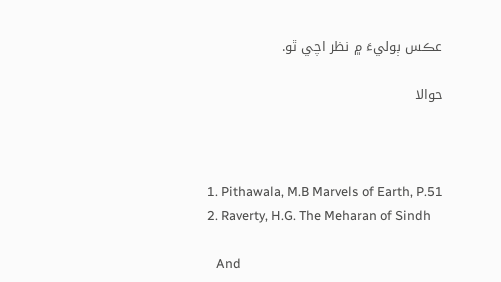عڪس ٻوليءَ ۾ نظر اچي ٿو.

حوالا



  1. Pithawala, M.B Marvels of Earth, P.51
  2. Raverty, H.G. The Meharan of Sindh

     And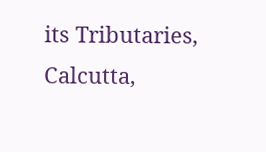its Tributaries, Calcutta,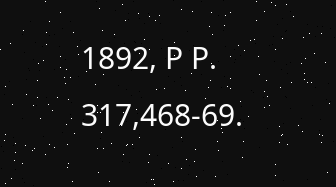1892, P P. 317,468-69.